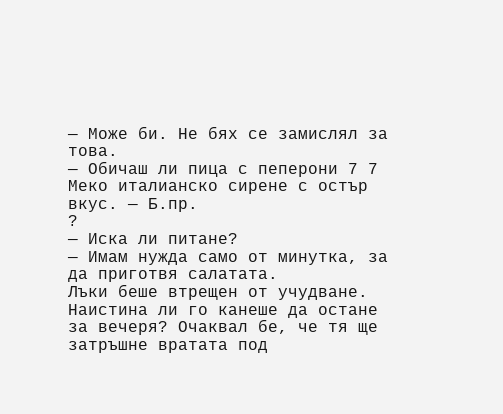— Може би. Не бях се замислял за това.
— Обичаш ли пица с пеперони 7 7 Меко италианско сирене с остър вкус. — Б.пр.
?
— Иска ли питане?
— Имам нужда само от минутка, за да приготвя салатата.
Лъки беше втрещен от учудване. Наистина ли го канеше да остане за вечеря? Очаквал бе, че тя ще затръшне вратата под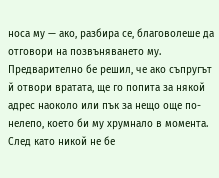носа му — ако, разбира се, благоволеше да отговори на позвъняването му. Предварително бе решил, че ако съпругът й отвори вратата, ще го попита за някой адрес наоколо или пък за нещо още по-нелепо, което би му хрумнало в момента.
След като никой не бе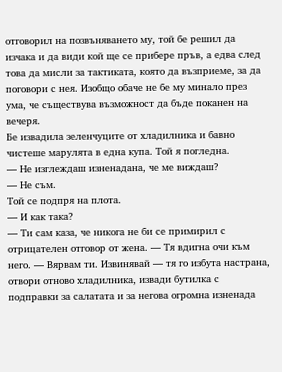отговорил на позвъняването му, той бе решил да изчака и да види кой ще се прибере пръв, а едва след това да мисли за тактиката, която да възприеме, за да поговори с нея. Изобщо обаче не бе му минало през ума, че съществува възможност да бъде поканен на вечеря.
Бе извадила зеленчуците от хладилника и бавно чистеше марулята в една купа. Той я погледна.
— Не изглеждаш изненадана, че ме виждаш?
— Не съм.
Той се подпря на плота.
— И как така?
— Ти сам каза, че никога не би се примирил с отрицателен отговор от жена. — Тя вдигна очи към него. — Вярвам ти. Извинявай — тя го избута настрана, отвори отново хладилника, извади бутилка с подправки за салатата и за негова огромна изненада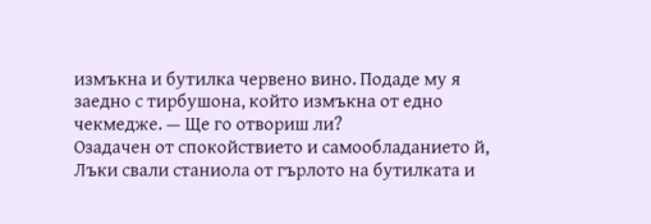измъкна и бутилка червено вино. Подаде му я заедно с тирбушона, който измъкна от едно чекмедже. — Ще го отвориш ли?
Озадачен от спокойствието и самообладанието й, Лъки свали станиола от гърлото на бутилката и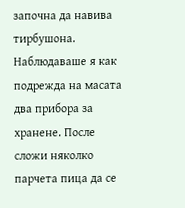започна да навива тирбушона. Наблюдаваше я как подрежда на масата два прибора за хранене. После сложи няколко парчета пица да се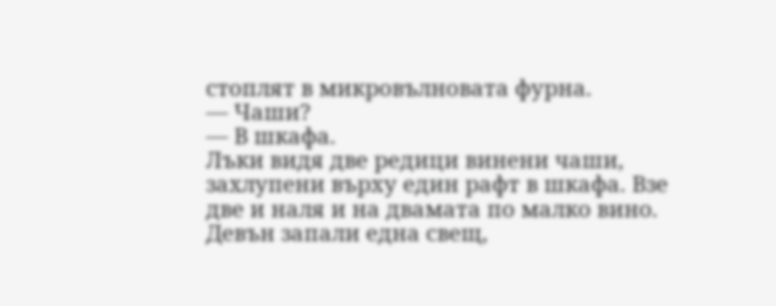стоплят в микровълновата фурна.
— Чаши?
— В шкафа.
Лъки видя две редици винени чаши, захлупени върху един рафт в шкафа. Взе две и наля и на двамата по малко вино. Девън запали една свещ,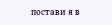постави я в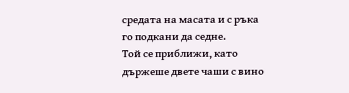средата на масата и с ръка го подкани да седне.
Той се приближи, като държеше двете чаши с вино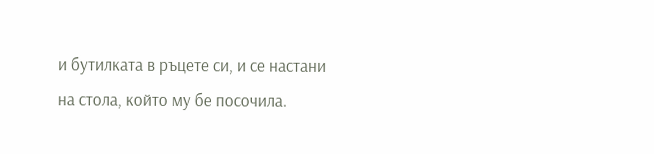и бутилката в ръцете си, и се настани на стола, който му бе посочила.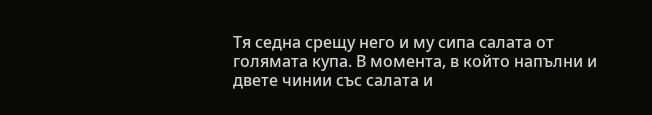Тя седна срещу него и му сипа салата от голямата купа. В момента, в който напълни и двете чинии със салата и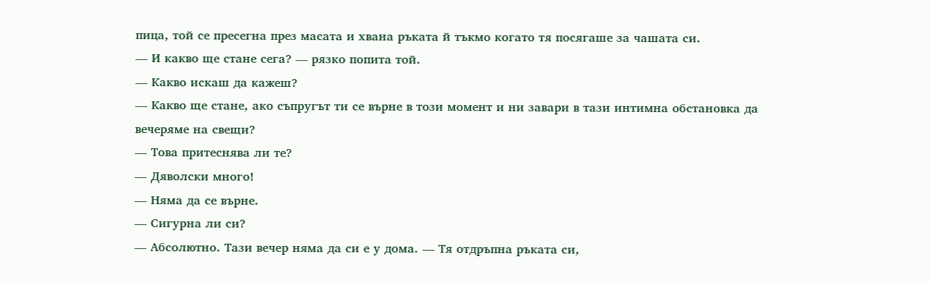пица, той се пресегна през масата и хвана ръката й тъкмо когато тя посягаше за чашата си.
— И какво ще стане сега? — рязко попита той.
— Какво искаш да кажеш?
— Какво ще стане, ако съпругът ти се върне в този момент и ни завари в тази интимна обстановка да вечеряме на свещи?
— Това притеснява ли те?
— Дяволски много!
— Няма да се върне.
— Сигурна ли си?
— Абсолютно. Тази вечер няма да си е у дома. — Тя отдръпна ръката си,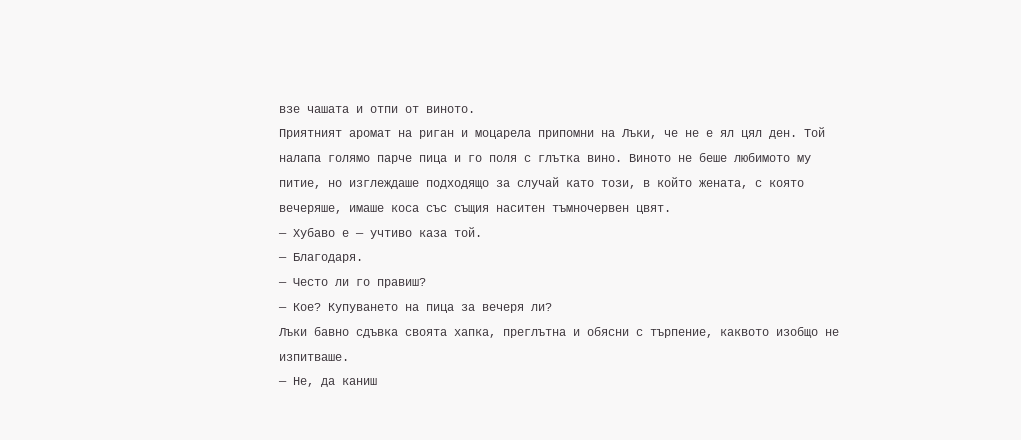взе чашата и отпи от виното.
Приятният аромат на риган и моцарела припомни на Лъки, че не е ял цял ден. Той налапа голямо парче пица и го поля с глътка вино. Виното не беше любимото му питие, но изглеждаше подходящо за случай като този, в който жената, с която вечеряше, имаше коса със същия наситен тъмночервен цвят.
— Хубаво е — учтиво каза той.
— Благодаря.
— Често ли го правиш?
— Кое? Купуването на пица за вечеря ли?
Лъки бавно сдъвка своята хапка, преглътна и обясни с търпение, каквото изобщо не изпитваше.
— Не, да каниш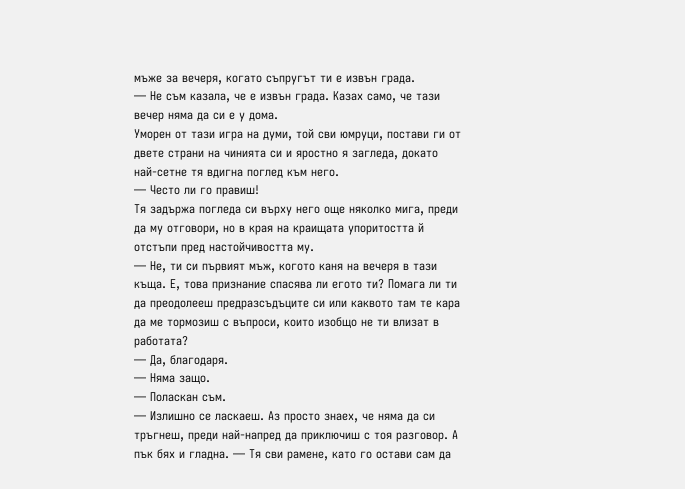мъже за вечеря, когато съпругът ти е извън града.
— Не съм казала, че е извън града. Казах само, че тази вечер няма да си е у дома.
Уморен от тази игра на думи, той сви юмруци, постави ги от двете страни на чинията си и яростно я загледа, докато най-сетне тя вдигна поглед към него.
— Често ли го правиш!
Тя задържа погледа си върху него още няколко мига, преди да му отговори, но в края на краищата упоритостта й отстъпи пред настойчивостта му.
— Не, ти си първият мъж, когото каня на вечеря в тази къща. Е, това признание спасява ли егото ти? Помага ли ти да преодолееш предразсъдъците си или каквото там те кара да ме тормозиш с въпроси, които изобщо не ти влизат в работата?
— Да, благодаря.
— Няма защо.
— Поласкан съм.
— Излишно се ласкаеш. Аз просто знаех, че няма да си тръгнеш, преди най-напред да приключиш с тоя разговор. А пък бях и гладна. — Тя сви рамене, като го остави сам да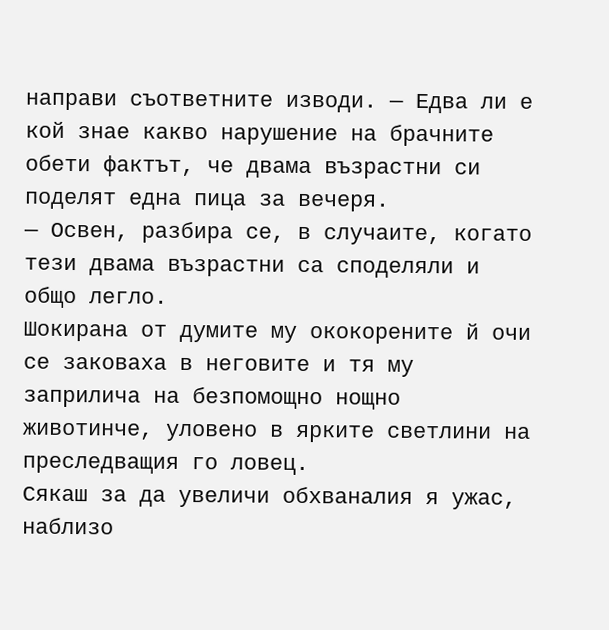направи съответните изводи. — Едва ли е кой знае какво нарушение на брачните обети фактът, че двама възрастни си поделят една пица за вечеря.
— Освен, разбира се, в случаите, когато тези двама възрастни са споделяли и общо легло.
Шокирана от думите му ококорените й очи се заковаха в неговите и тя му заприлича на безпомощно нощно животинче, уловено в ярките светлини на преследващия го ловец.
Сякаш за да увеличи обхваналия я ужас, наблизо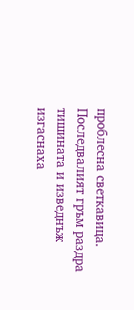проблесна светкавица. Последвалият гръм раздра тишината и изведнъж изгаснаха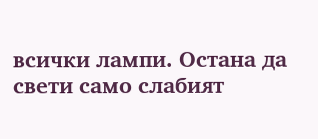всички лампи. Остана да свети само слабият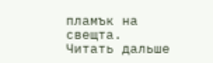пламък на свещта.
Читать дальше